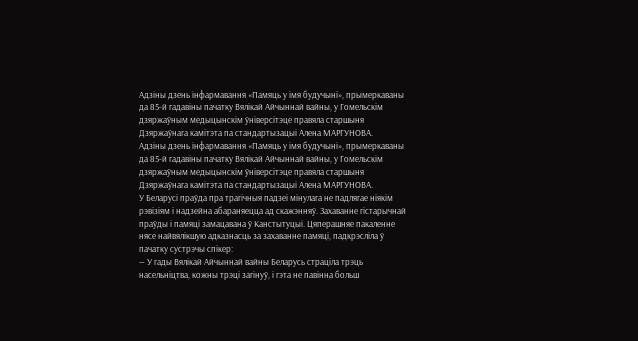Адзіны дзень інфармавання «Памяць у імя будучыні», прымеркаваны да 85-й гадавіны пачатку Вялікай Айчыннай вайны, у Гомельскім дзяржаўным медыцынскім ўніверсітэце правяла старшыня Дзяржаўнага камітэта па стандартызацыі Алена МАРГУНОВА.
Адзіны дзень інфармавання «Памяць у імя будучыні», прымеркаваны да 85-й гадавіны пачатку Вялікай Айчыннай вайны, у Гомельскім дзяржаўным медыцынскім ўніверсітэце правяла старшыня Дзяржаўнага камітэта па стандартызацыі Алена МАРГУНОВА.
У Беларусі праўда пра трагічныя падзеі мінулага не падлягае ніякім рэвізіям і надзейна абараняецца ад скажэнняў. Захаванне гістарычнай праўды і памяці замацавана ў Канстытуцыі. Цяперашняе пакаленне нясе найвялікшую адказнасць за захаванне памяці, падкрэсліла ў пачатку сустрэчы спікер:
— У гады Вялікай Айчыннай вайны Беларусь страціла трэць насельніцтва, кожны трэці загінуў, і гэта не павінна больш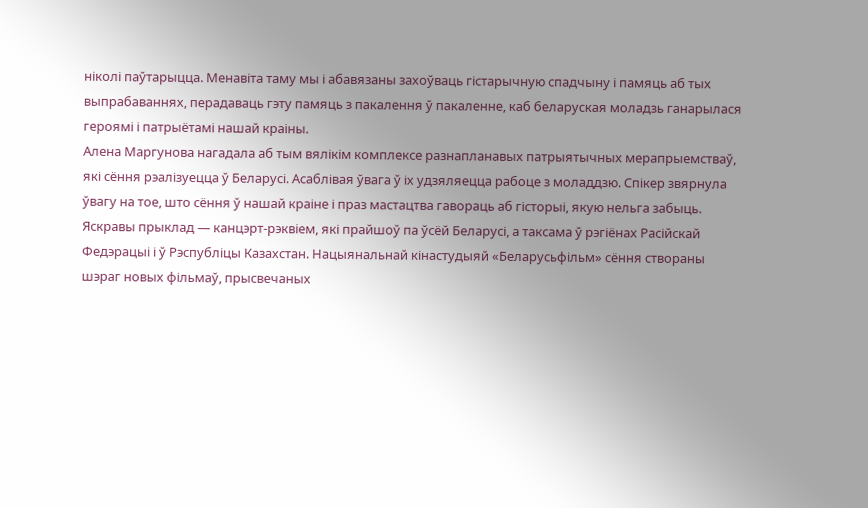ніколі паўтарыцца. Менавіта таму мы і абавязаны захоўваць гістарычную спадчыну і памяць аб тых выпрабаваннях, перадаваць гэту памяць з пакалення ў пакаленне, каб беларуская моладзь ганарылася героямі і патрыётамі нашай краіны.
Алена Маргунова нагадала аб тым вялікім комплексе разнапланавых патрыятычных мерапрыемстваў, які сёння рэалізуецца ў Беларусі. Асаблівая ўвага ў іх удзяляецца рабоце з моладдзю. Спікер звярнула ўвагу на тое, што сёння ў нашай краіне і праз мастацтва гавораць аб гісторыі, якую нельга забыць. Яскравы прыклад — канцэрт-рэквіем, які прайшоў па ўсёй Беларусі, а таксама ў рэгіёнах Расійскай Федэрацыі і ў Рэспубліцы Казахстан. Нацыянальнай кінастудыяй «Беларусьфільм» сёння створаны шэраг новых фільмаў, прысвечаных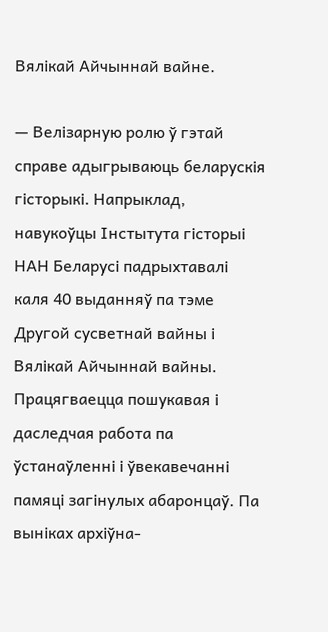Вялікай Айчыннай вайне.

— Велізарную ролю ў гэтай справе адыгрываюць беларускія гісторыкі. Напрыклад, навукоўцы Інстытута гісторыі НАН Беларусі падрыхтавалі каля 40 выданняў па тэме Другой сусветнай вайны і Вялікай Айчыннай вайны. Працягваецца пошукавая і даследчая работа па ўстанаўленні і ўвекавечанні памяці загінулых абаронцаў. Па выніках архіўна-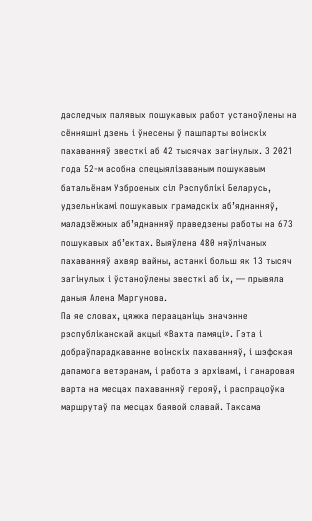даследчых палявых пошукавых работ устаноўлены на сённяшні дзень і ўнесены ў пашпарты воінскіх пахаванняў звесткі аб 42 тысячах загінулых. З 2021 года 52-м асобна спецыялізаваным пошукавым батальёнам Узброеных сіл Рэспублікі Беларусь, удзельнікамі пошукавых грамадскіх аб’яднанняў, маладзёжных аб’яднанняў праведзены работы на 673 пошукавых аб’ектах. Выяўлена 480 няўлічаных пахаванняў ахвяр вайны, астанкі больш як 13 тысяч загінулых і ўстаноўлены звесткі аб іх, — прывяла даныя Алена Маргунова.
Па яе словах, цяжка пераацаніць значэнне рэспубліканскай акцыі «Вахта памяці». Гэта і добраўпарадкаванне воінскіх пахаванняў, і шэфская дапамога ветэранам, і работа з архівамі, і ганаровая варта на месцах пахаванняў герояў, і распрацоўка маршрутаў па месцах баявой славай. Таксама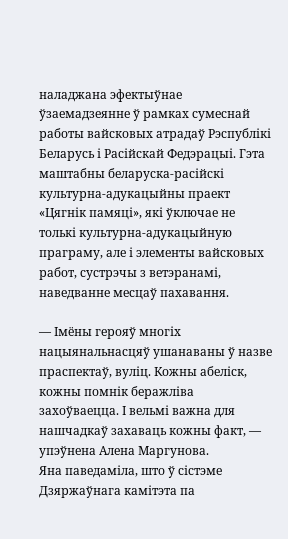наладжана эфектыўнае ўзаемадзеянне ў рамках сумеснай работы вайсковых атрадаў Рэспублікі Беларусь і Расійскай Федэрацыі. Гэта маштабны беларуска-расійскі культурна-адукацыйны праект «Цягнік памяці», які ўключае не толькі культурна-адукацыйную праграму, але і элементы вайсковых работ, сустрэчы з ветэранамі, наведванне месцаў пахавання.

— Імёны герояў многіх нацыянальнасцяў ушанаваны ў назве праспектаў, вуліц. Кожны абеліск, кожны помнік беражліва захоўваецца. І вельмі важна для нашчадкаў захаваць кожны факт, — упэўнена Алена Маргунова.
Яна паведаміла, што ў сістэме Дзяржаўнага камітэта па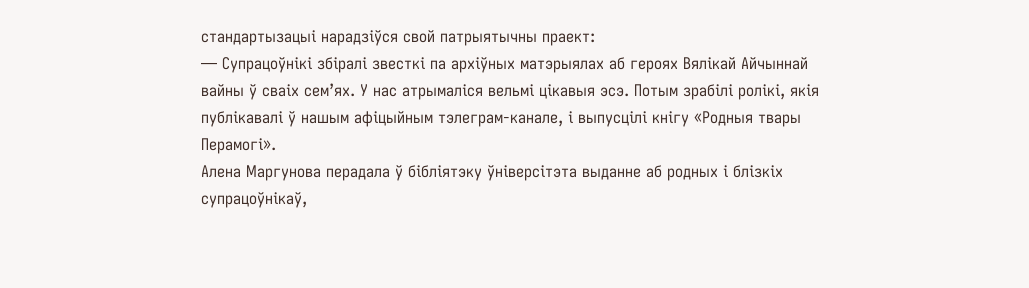стандартызацыі нарадзіўся свой патрыятычны праект:
— Супрацоўнікі збіралі звесткі па архіўных матэрыялах аб героях Вялікай Айчыннай вайны ў сваіх сем’ях. У нас атрымаліся вельмі цікавыя эсэ. Потым зрабілі ролікі, якія публікавалі ў нашым афіцыйным тэлеграм-канале, і выпусцілі кнігу «Родныя твары Перамогі».
Алена Маргунова перадала ў бібліятэку ўніверсітэта выданне аб родных і блізкіх супрацоўнікаў,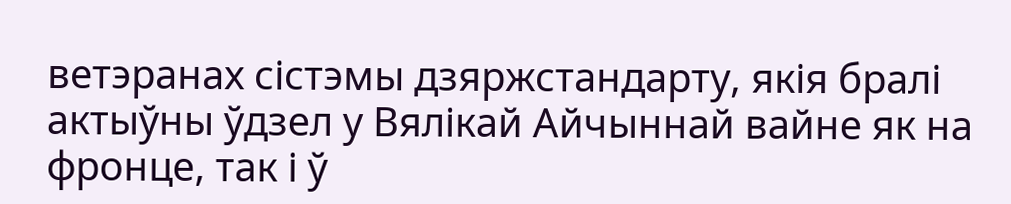ветэранах сістэмы дзяржстандарту, якія бралі актыўны ўдзел у Вялікай Айчыннай вайне як на фронце, так і ў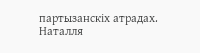партызанскіх атрадах.
Наталля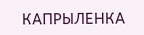КАПРЫЛЕНКА